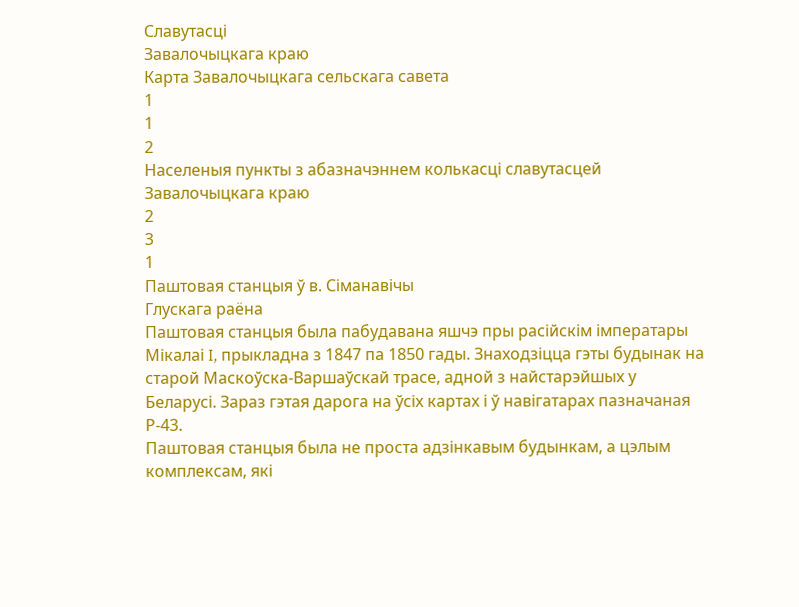Славутасці
Завалочыцкага краю
Карта Завалочыцкага сельскага савета
1
1
2
Населеныя пункты з абазначэннем колькасці славутасцей Завалочыцкага краю
2
3
1
Паштовая станцыя ў в. Сіманавічы
Глускага раёна
Паштовая станцыя была пабудавана яшчэ пры расійскім імператары Мікалаі I, прыкладна з 1847 па 1850 гады. Знаходзіцца гэты будынак на старой Маскоўска-Варшаўскай трасе, адной з найстарэйшых у Беларусі. Зараз гэтая дарога на ўсіх картах і ў навігатарах пазначаная Р-43.
Паштовая станцыя была не проста адзінкавым будынкам, а цэлым комплексам, які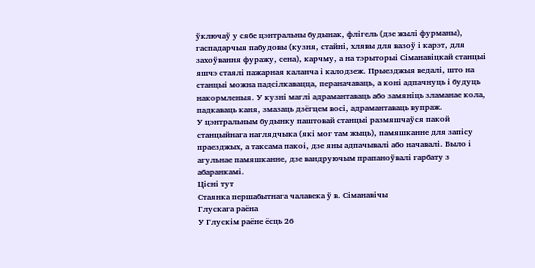ўключаў у сябе цэнтральны будынак, флігель (дзе жылі фурманы), гаспадарчыя пабудовы (кузня, стайні, хлявы для вазоў і карэт, для захоўвання фуражу, сена), карчму, а на тэрыторыі Сіманавіцкай станцыі яшчэ стаялі пажарная каланча і калодзеж. Прыезджыя ведалі, што на станцыі можна падсілкавацца, пераначаваць, а коні адпачнуць і будуць накормленыя. У кузні маглі адрамантаваць або замяніць зламанае кола, падкаваць каня, змазаць дзёгцем восі, адрамантаваць вупраж.
У цэнтральным будынку паштовай станцыі размяшчаўся пакой станцыйнага наглядчыка (які мог там жыць), памяшканне для запісу праезджых, а таксама пакоі, дзе яны адпачывалі або начавалі. Было і агульнае памяшканне, дзе вандруючым прапаноўвалі гарбату з абаранкамі.
Цісні тут
Стаянка першабытнага чалавека ў в. Сіманавічы
Глускага раёна
У Глускім раёне ёсць 26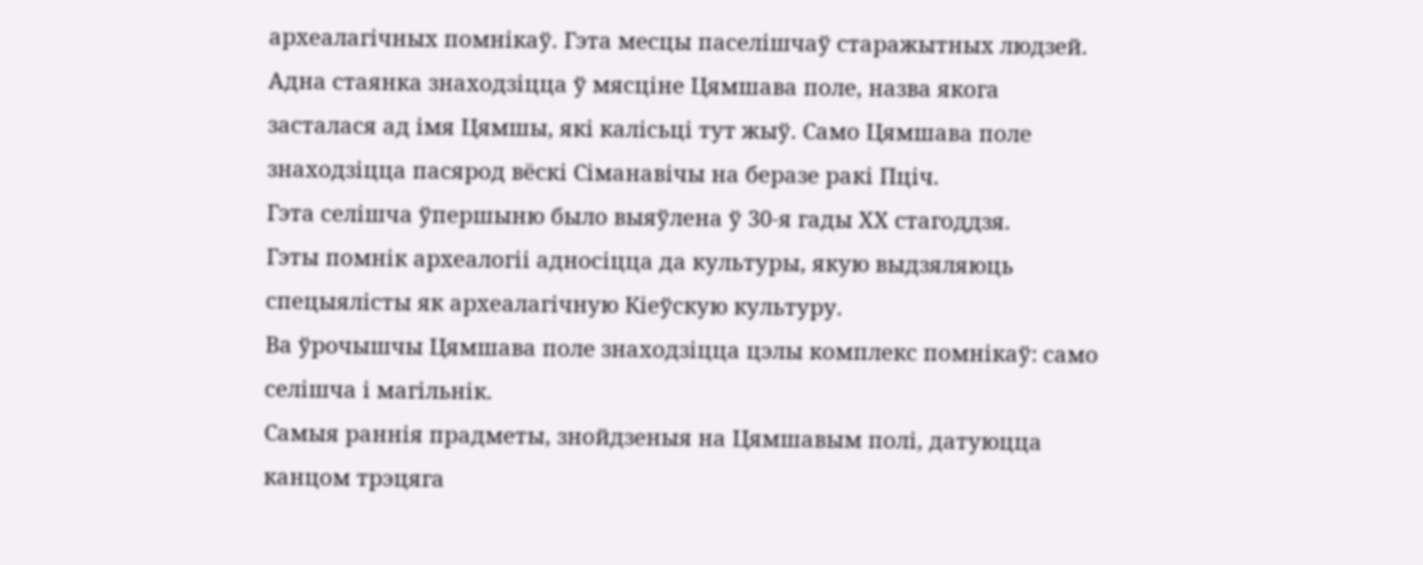археалагічных помнікаў. Гэта месцы паселішчаў старажытных людзей.
Адна стаянка знаходзіцца ў мясціне Цямшава поле, назва якога засталася ад імя Цямшы, які калісьці тут жыў. Само Цямшава поле знаходзіцца пасярод вёскі Сіманавічы на беразе ракі Пціч.
Гэта селішча ўпершыню было выяўлена ў 30-я гады ХХ стагоддзя.
Гэты помнік археалогіі адносіцца да культуры, якую выдзяляюць спецыялісты як археалагічную Кіеўскую культуру.
Ва ўрочышчы Цямшава поле знаходзіцца цэлы комплекс помнікаў: само селішча і магільнік.
Самыя раннія прадметы, знойдзеныя на Цямшавым полі, датуюцца канцом трэцяга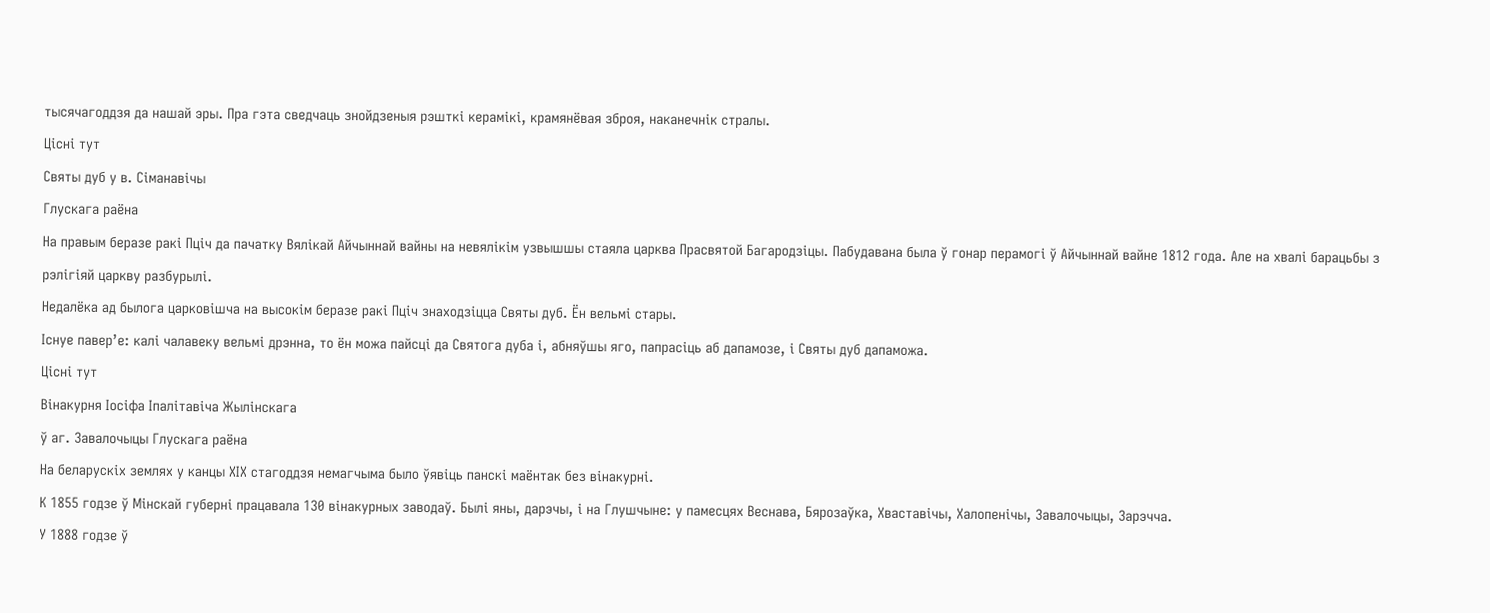тысячагоддзя да нашай эры. Пра гэта сведчаць знойдзеныя рэшткі керамікі, крамянёвая зброя, наканечнік стралы.
Цісні тут
Святы дуб у в. Сіманавічы
Глускага раёна
На правым беразе ракі Пціч да пачатку Вялікай Айчыннай вайны на невялікім узвышшы стаяла царква Прасвятой Багародзіцы. Пабудавана была ў гонар перамогі ў Айчыннай вайне 1812 года. Але на хвалі барацьбы з рэлігіяй царкву разбурылі.
Недалёка ад былога царковішча на высокім беразе ракі Пціч знаходзіцца Святы дуб. Ён вельмі стары.
Існуе павер’е: калі чалавеку вельмі дрэнна, то ён можа пайсці да Святога дуба і, абняўшы яго, папрасіць аб дапамозе, і Святы дуб дапаможа.
Цісні тут
Вінакурня Іосіфа Іпалітавіча Жылінскага
ў аг. Завалочыцы Глускага раёна
На беларускіх землях у канцы ХІХ стагоддзя немагчыма было ўявіць панскі маёнтак без вінакурні.
К 1855 годзе ў Мінскай губерні працавала 130 вінакурных заводаў. Былі яны, дарэчы, і на Глушчыне: у памесцях Веснава, Бярозаўка, Хваставічы, Халопенічы, Завалочыцы, Зарэчча.
У 1888 годзе ў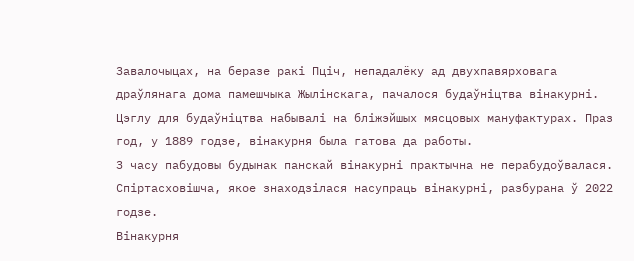Завалочыцах, на беразе ракі Пціч, непадалёку ад двухпавярховага драўлянага дома памешчыка Жылінскага, пачалося будаўніцтва вінакурні. Цэглу для будаўніцтва набывалі на бліжэйшых мясцовых мануфактурах. Праз год, у 1889 годзе, вінакурня была гатова да работы.
З часу пабудовы будынак панскай вінакурні практычна не перабудоўвалася.
Спіртасховішча, якое знаходзілася насупраць вінакурні, разбурана ў 2022 годзе.
Вінакурня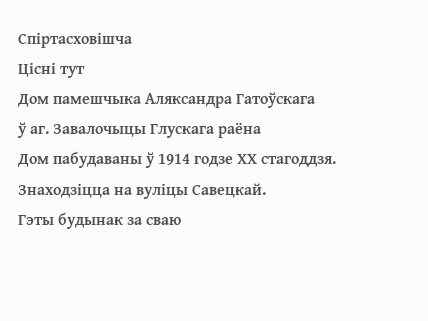Спіртасховішча
Цісні тут
Дом памешчыка Аляксандра Гатоўскага
ў аг. Завалочыцы Глускага раёна
Дом пабудаваны ў 1914 годзе ХХ стагоддзя. Знаходзіцца на вуліцы Савецкай.
Гэты будынак за сваю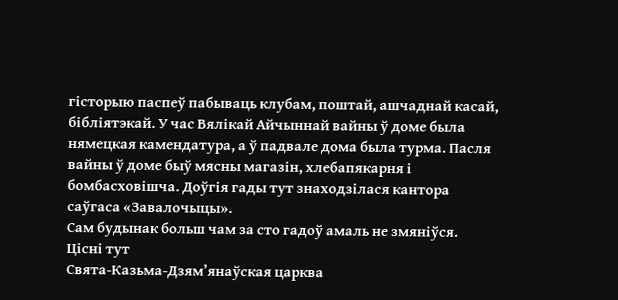гісторыю паспеў пабываць клубам, поштай, ашчаднай касай, бібліятэкай. У час Вялікай Айчыннай вайны ў доме была нямецкая камендатура, а ў падвале дома была турма. Пасля вайны ў доме быў мясны магазін, хлебапякарня і бомбасховішча. Доўгія гады тут знаходзілася кантора саўгаса «Завалочыцы».
Сам будынак больш чам за сто гадоў амаль не змяніўся.
Цісні тут
Свята-Казьма-Дзям’янаўская царква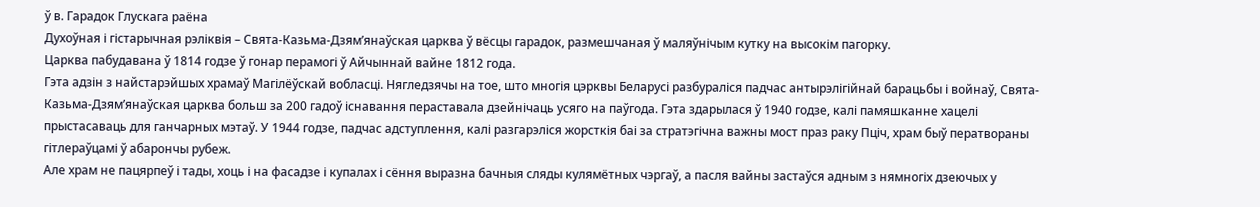ў в. Гарадок Глускага раёна
Духоўная і гістарычная рэліквія – Свята-Казьма-Дзям’янаўская царква ў вёсцы гарадок, размешчаная ў маляўнічым кутку на высокім пагорку.
Царква пабудавана ў 1814 годзе ў гонар перамогі ў Айчыннай вайне 1812 года.
Гэта адзін з найстарэйшых храмаў Магілёўскай вобласці. Нягледзячы на тое, што многія цэрквы Беларусі разбураліся падчас антырэлігійнай барацьбы і войнаў, Свята-Казьма-Дзям’янаўская царква больш за 200 гадоў існавання пераставала дзейнічаць усяго на паўгода. Гэта здарылася ў 1940 годзе, калі памяшканне хацелі прыстасаваць для ганчарных мэтаў. У 1944 годзе, падчас адступлення, калі разгарэліся жорсткія баі за стратэгічна важны мост праз раку Пціч, храм быў ператвораны гітлераўцамі ў абарончы рубеж.
Але храм не пацярпеў і тады, хоць і на фасадзе і купалах і сёння выразна бачныя сляды кулямётных чэргаў, а пасля вайны застаўся адным з нямногіх дзеючых у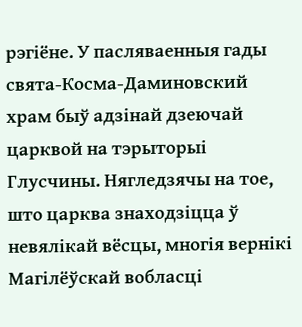рэгіёне. У пасляваенныя гады свята-Косма-Даминовский храм быў адзінай дзеючай царквой на тэрыторыі Глусчины. Нягледзячы на тое, што царква знаходзіцца ў невялікай вёсцы, многія вернікі Магілёўскай вобласці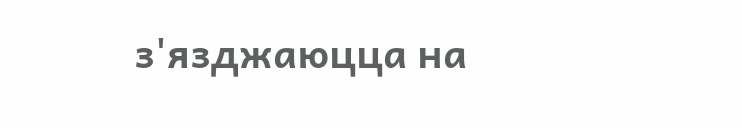з'язджаюцца на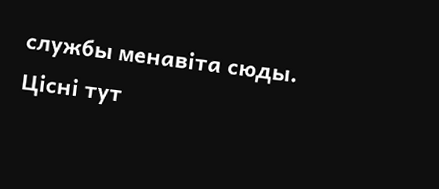службы менавіта сюды.
Цісні тут